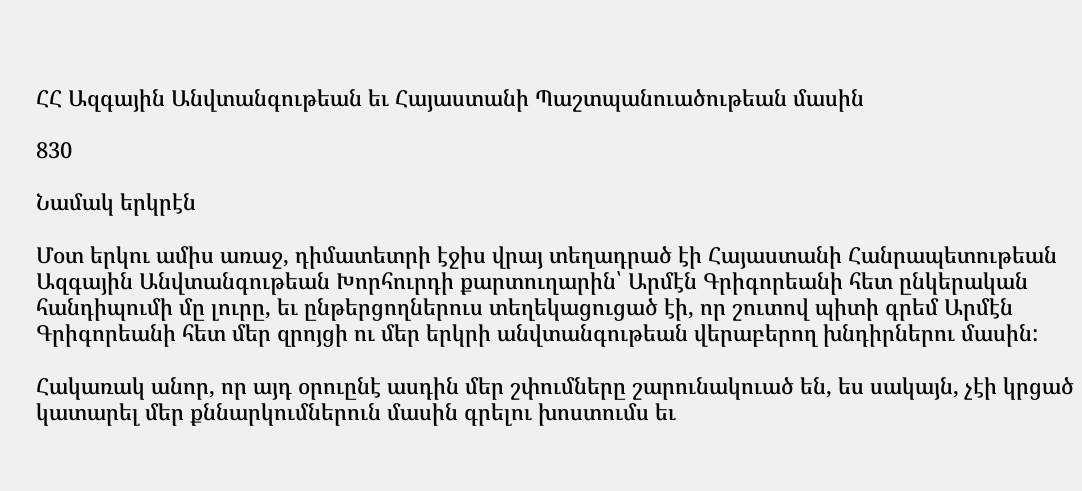ՀՀ Ազգային Անվտանգութեան եւ Հայաստանի Պաշտպանուածութեան մասին

830

Նամակ երկրէն

Մօտ երկու ամիս առաջ, դիմատետրի էջիս վրայ տեղադրած էի Հայաստանի Հանրապետութեան Ազգային Անվտանգութեան Խորհուրդի քարտուղարին՝ Արմէն Գրիգորեանի հետ ընկերական հանդիպումի մը լուրը, եւ ընթերցողներուս տեղեկացուցած էի, որ շուտով պիտի գրեմ Արմէն Գրիգորեանի հետ մեր զրոյցի ու մեր երկրի անվտանգութեան վերաբերող խնդիրներու մասին:

Հակառակ անոր, որ այդ օրուընէ ասդին մեր շփումները շարունակուած են, ես սակայն, չէի կրցած կատարել մեր քննարկումներուն մասին գրելու խոստումս եւ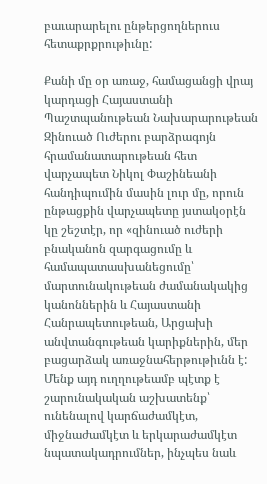բաւարարելու ընթերցողներուս հետաքրքրութիւնը:

Քանի մը օր առաջ, համացանցի վրայ կարդացի Հայաստանի Պաշտպանութեան Նախարարութեան Զինուած Ուժերու բարձրագոյն հրամանատարութեան հետ վարչապետ Նիկոլ Փաշինեանի հանդիպումին մասին լուր մը, որուն ընթացքին վարչապետը յստակօրէն կը շեշտէր, որ «զինուած ուժերի բնականոն զարգացումը և համապատասխանեցումը՝ մարտունակութեան ժամանակակից կանոններին և Հայաստանի Հանրապետութեան, Արցախի անվտանգութեան կարիքներին, մեր բացարձակ առաջնահերթութիւնն է: Մենք այդ ուղղութեամբ պէտք է շարունակական աշխատենք՝ ունենալով կարճաժամկէտ, միջնաժամկէտ և երկարաժամկէտ նպատակադրումներ, ինչպես նաև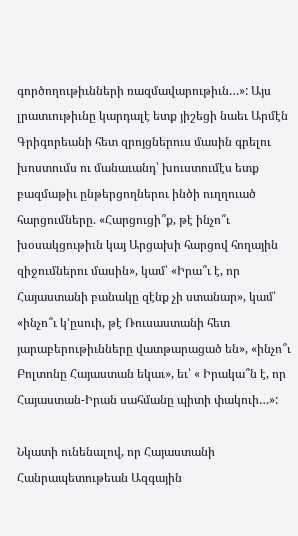գործողութիւնների ռազմավարութիւն…»: Այս լրատւութիւնը կարդալէ ետք յիշեցի նաեւ Արմէն Գրիգորեանի հետ զրոյցներուս մասին գրելու խոստումս ու մանաւանդ՝ խուստումէս ետք բազմաթիւ ընթերցողներու ինծի ուղղուած հարցումները. «Հարցուցի՞ք, թէ ինչո՞ւ խօսակցութիւն կայ Արցախի հարցով հողային զիջումներու մասին», կամ՝ «Իրա՞ւ է, որ Հայաստանի բանակը զէնք չի ստանար», կամ՝ «ինչո՞ւ կ’ըսուի, թէ Ռուսաստանի հետ յարաբերութիւնները վատթարացած են», «ինչո՞ւ Բոլտոնը Հայաստան եկաւ», եւ՝ « Իրակա՞ն է, որ Հայաստան-Իրան սահմանը պիտի փակուի…»:

Նկատի ունենալով, որ Հայաստանի Հանրապետութեան Ազգային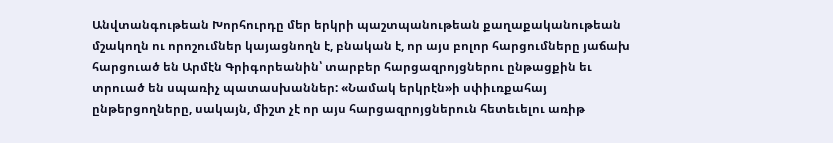Անվտանգութեան Խորհուրդը մեր երկրի պաշտպանութեան քաղաքականութեան մշակողն ու որոշումներ կայացնողն է, բնական է, որ այս բոլոր հարցումները յաճախ հարցուած են Արմէն Գրիգորեանին՝ տարբեր հարցազրոյցներու ընթացքին եւ տրուած են սպառիչ պատասխաններ: «Նամակ երկրէն»ի սփիւռքահայ ընթերցողները, սակայն, միշտ չէ որ այս հարցազրոյցներուն հետեւելու առիթ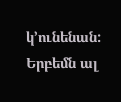կ’ունենան: Երբեմն ալ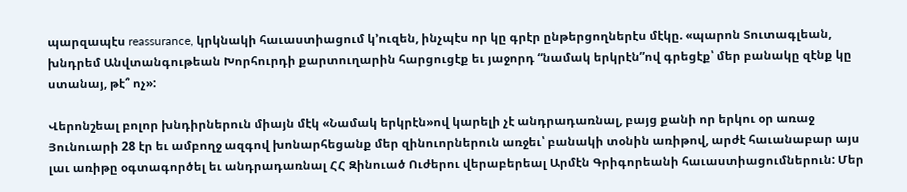պարզապէս reassurance, կրկնակի հաւաստիացում կ’ուզեն, ինչպէս որ կը գրէր ընթերցողներէս մէկը. «պարոն Տուտագլեան, խնդրեմ Անվտանգութեան Խորհուրդի քարտուղարին հարցուցէք եւ յաջորդ “նամակ երկրէն”ով գրեցէք՝ մեր բանակը զէնք կը ստանայ, թէ՞ ոչ»:

Վերոնշեալ բոլոր խնդիրներուն միայն մէկ «Նամակ երկրէն»ով կարելի չէ անդրադառնալ, բայց քանի որ երկու օր առաջ Յունուարի 28 էր եւ ամբողջ ազգով խոնարհեցանք մեր զինուորներուն առջեւ՝ բանակի տօնին առիթով, արժէ հաւանաբար այս լաւ առիթը օգտագործել եւ անդրադառնալ ՀՀ Զինուած Ուժերու վերաբերեալ Արմէն Գրիգորեանի հաւաստիացումներուն: Մեր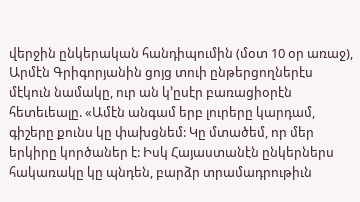վերջին ընկերական հանդիպումին (մօտ 10 օր առաջ), Արմէն Գրիգորյանին ցոյց տուի ընթերցողներէս մէկուն նամակը, ուր ան կ’ըսէր բառացիօրէն հետեւեալը. «Ամէն անգամ երբ լուրերը կարդամ, գիշերը քունս կը փախցնեմ: Կը մտածեմ, որ մեր երկիրը կործաներ է: Իսկ Հայաստանէն ընկերներս հակառակը կը պնդեն, բարձր տրամադրութիւն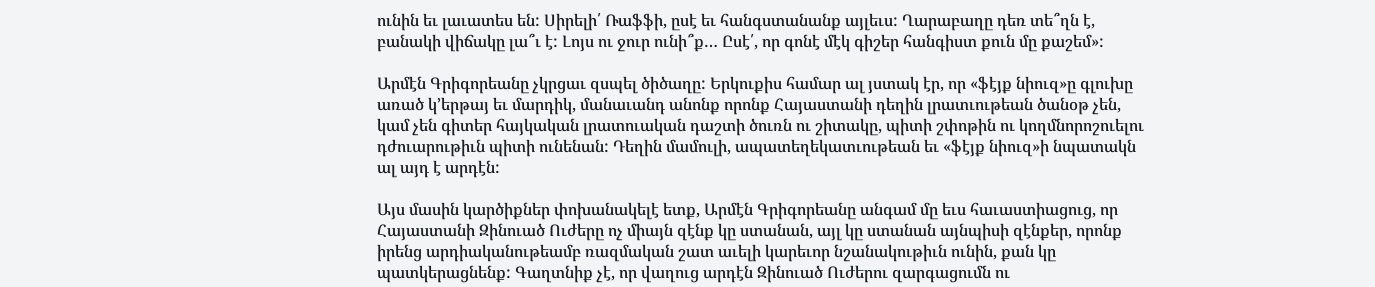ունին եւ լաւատես են: Սիրելի՛ Ռաֆֆի, ըսէ եւ հանգստանանք այլեւս: Ղարաբաղը դեռ տե՞ղն է, բանակի վիճակը լա՞ւ է: Լոյս ու ջուր ունի՞ք… Ըսէ՛, որ գոնէ մէկ գիշեր հանգիստ քուն մը քաշեմ»:

Արմէն Գրիգորեանը չկրցաւ զսպել ծիծաղը: Երկուքիս համար ալ յստակ էր, որ «ֆէյք նիուզ»ը գլուխը առած կ’երթայ եւ մարդիկ, մանաւանդ անոնք որոնք Հայաստանի դեղին լրատւութեան ծանօթ չեն, կամ չեն գիտեր հայկական լրատուական դաշտի ծուռն ու շիտակը, պիտի շփոթին ու կողմնորոշուելու դժուարութիւն պիտի ունենան: Դեղին մամուլի, ապատեղեկատւութեան եւ «ֆէյք նիուզ»ի նպատակն ալ այդ է արդէն:

Այս մասին կարծիքներ փոխանակելէ ետք, Արմէն Գրիգորեանը անգամ մը եւս հաւաստիացուց, որ Հայաստանի Զինուած Ուժերը ոչ միայն զէնք կը ստանան, այլ կը ստանան այնպիսի զէնքեր, որոնք իրենց արդիականութեամբ ռազմական շատ աւելի կարեւոր նշանակութիւն ունին, քան կը պատկերացնենք: Գաղտնիք չէ, որ վաղուց արդէն Զինուած Ուժերու զարգացումն ու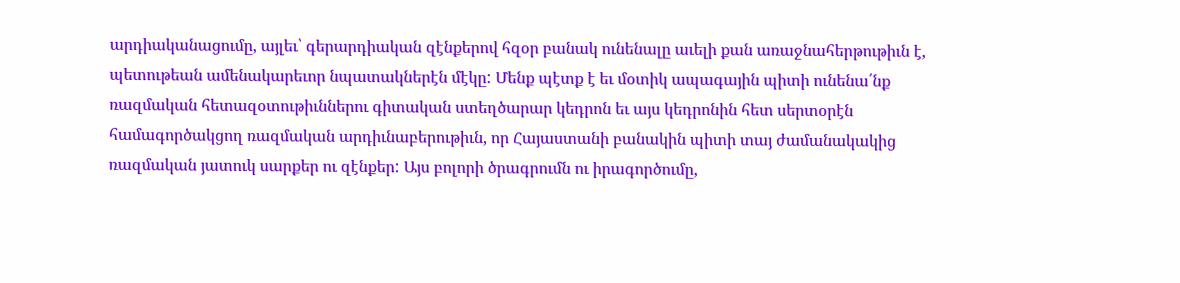արդիականացումը, այլեւ՝ գերարդիական զէնքերով հզօր բանակ ունենալը աւելի քան առաջնահերթութիւն է, պետութեան ամենակարեւոր նպատակներէն մէկը: Մենք պէտք է եւ մօտիկ ապագային պիտի ունենա՛նք ռազմական հետազօտութիւններու գիտական ստեղծարար կեդրոն եւ այս կեդրոնին հետ սերտօրէն համագործակցող ռազմական արդիւնաբերութիւն, որ Հայաստանի բանակին պիտի տայ ժամանակակից ռազմական յատուկ սարքեր ու զէնքեր: Այս բոլորի ծրագրումն ու իրագործումը,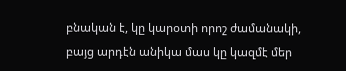բնական է, կը կարօտի որոշ ժամանակի, բայց արդէն անիկա մաս կը կազմէ մեր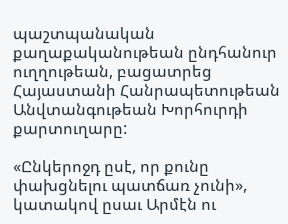պաշտպանական քաղաքականութեան ընդհանուր ուղղութեան, բացատրեց Հայաստանի Հանրապետութեան Անվտանգութեան Խորհուրդի քարտուղարը:

«Ընկերոջդ ըսէ, որ քունը փախցնելու պատճառ չունի», կատակով ըսաւ Արմէն ու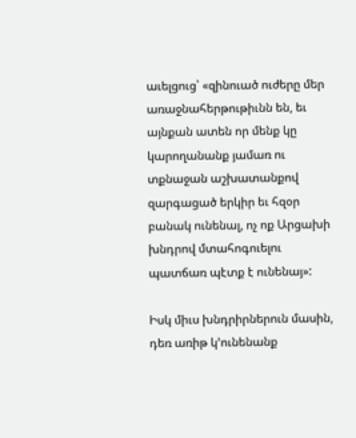աւելցուց՝ «զինուած ուժերը մեր առաջնահերթութիւնն են, եւ այնքան ատեն որ մենք կը կարողանանք յամառ ու տքնաջան աշխատանքով զարգացած երկիր եւ հզօր բանակ ունենալ, ոչ ոք Արցախի խնդրով մտահոգուելու պատճառ պէտք է ունենայ»:

Իսկ միւս խնդրիրներուն մասին, դեռ առիթ կ’ունենանք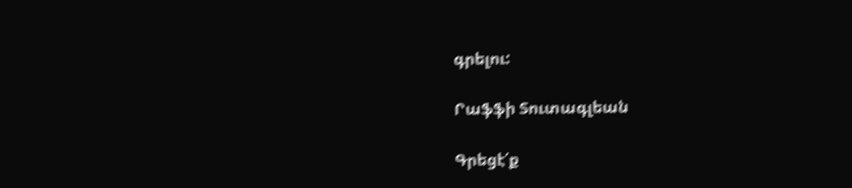գրելու:

Րաֆֆի Տուտագլեան

Գրեցէ՛ք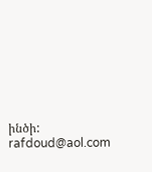ինծի:
rafdoud@aol.com